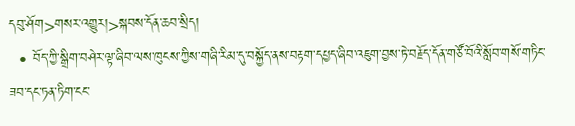དབུ་ཤོག>གསར་འགྱུར།>སྐབས་དོན་ཆབ་སྲིད།
  • བོད་ཀྱི་སྒྲིག་བཤེར་ལྟ་ཞིབ་ལས་ཁུངས་ཀྱིས་གཞི་རིམ་དུ་བསྐྱོད་ནས་བརྟག་དཔྱད་ཞིབ་འཇུག་བྱས་ཏེ་བརྗོད་དོན་གཙོ་བོའི་སློབ་གསོ་གཏིང་ཟབ་དང་ཏན་ཏིག་ངང་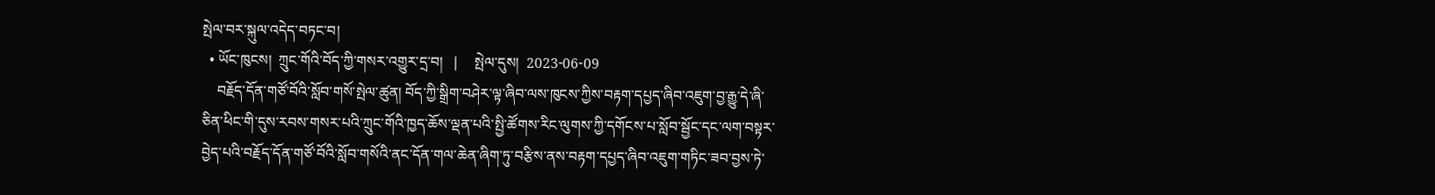སྤེལ་བར་སྐུལ་འདེད་བཏང་བ།
  • ཡོང་ཁུངས།  ཀྲུང་གོའི་བོད་ཀྱི་གསར་འགྱུར་དྲ་བ།   |     སྤེལ་དུས།  2023-06-09
    བརྗོད་དོན་གཙོ་བོའི་སློབ་གསོ་སྤེལ་ཚུན། བོད་ཀྱི་སྒྲིག་བཤེར་ལྟ་ཞིབ་ལས་ཁུངས་ཀྱིས་བརྟག་དཔྱད་ཞིབ་འཇུག་བྱ་རྒྱུ་དེ་ཞི་ཅིན་ཕིང་གི་དུས་རབས་གསར་པའི་ཀྲུང་གོའི་ཁྱད་ཆོས་ལྡན་པའི་སྤྱི་ཚོགས་རིང་ལུགས་ཀྱི་དགོངས་པ་སློབ་སྦྱོང་དང་ལག་བསྟར་བྱེད་པའི་བརྗོད་དོན་གཙོ་བོའི་སློབ་གསོའི་ནང་དོན་གལ་ཆེན་ཞིག་ཏུ་བརྩིས་ནས་བརྟག་དཔྱད་ཞིབ་འཇུག་གཏིང་ཟབ་བྱས་ཏེ་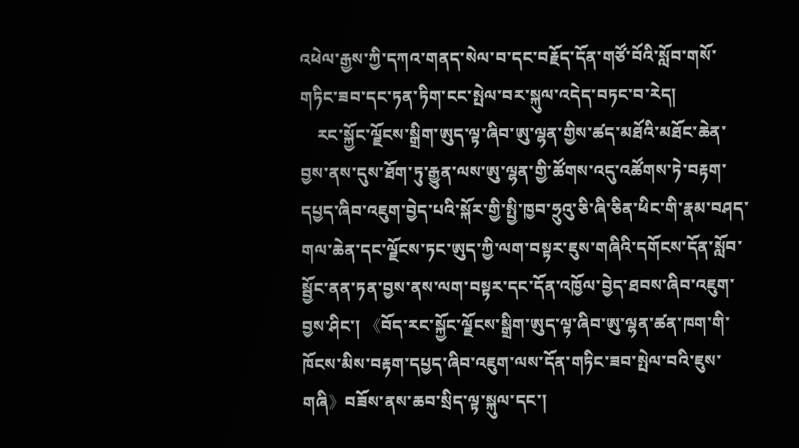འཕེལ་རྒྱས་ཀྱི་དཀའ་གནད་སེལ་བ་དང་བརྗོད་དོན་གཙོ་བོའི་སློབ་གསོ་གཏིང་ཟབ་དང་ཏན་ཏིག་ངང་སྤེལ་བར་སྐུལ་འདེད་བཏང་བ་རེད།
    རང་སྐྱོང་ལྗོངས་སྒྲིག་ཨུད་ལྟ་ཞིབ་ཨུ་ལྷན་གྱིས་ཚད་མཐོའི་མཐོང་ཆེན་བྱས་ནས་དུས་ཐོག་ཏུ་རྒྱུན་ལས་ཨུ་ལྷན་གྱི་ཚོགས་འདུ་འཚོགས་ཏེ་བརྟག་དཔྱད་ཞིབ་འཇུག་བྱེད་པའི་སྐོར་གྱི་སྤྱི་ཁྱབ་ཧྲུའུ་ཅི་ཞི་ཅིན་ཕིང་གི་རྣམ་བཤད་གལ་ཆེན་དང་ལྗོངས་ཏང་ཨུད་ཀྱི་ལག་བསྟར་ཇུས་གཞིའི་དགོངས་དོན་སློབ་སྦྱོང་ནན་ཏན་བྱས་ནས་ལག་བསྟར་དང་དོན་འཁྱོལ་བྱེད་ཐབས་ཞིབ་འཇུག་བྱས་ཤིང་། 《བོད་རང་སྐྱོང་ལྗོངས་སྒྲིག་ཨུད་ལྟ་ཞིབ་ཨུ་ལྷན་ཚན་ཁག་གི་ཁོངས་མིས་བརྟག་དཔྱད་ཞིབ་འཇུག་ལས་དོན་གཏིང་ཟབ་སྤེལ་བའི་ཇུས་གཞི》བཟོས་ནས་ཆབ་སྲིད་ལྟ་སྐུལ་དང་།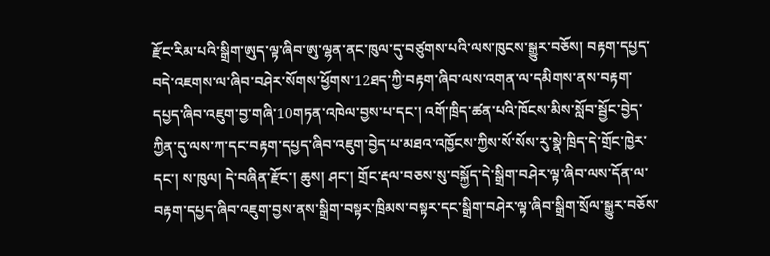རྫོང་རིམ་པའི་སྒྲིག་ཨུད་ལྟ་ཞིབ་ཨུ་ལྷན་ནང་ཁུལ་དུ་བཙུགས་པའི་ལས་ཁུངས་སྒྱུར་བཅོས། བརྟག་དཔྱད་བདེ་འཇགས་ལ་ཞིབ་བཤེར་སོགས་ཕྱོགས་12ཐད་ཀྱི་བརྟག་ཞིབ་ལས་འགན་ལ་དམིགས་ནས་བརྟག་དཔྱད་ཞིབ་འཇུག་བྱ་གཞི་10གཏན་འཁེལ་བྱས་པ་དང་། འགོ་ཁྲིད་ཚན་པའི་ཁོངས་མིས་སློབ་སྦྱོང་བྱེད་ཀྱིན་དུ་ལས་ཀ་དང་བརྟག་དཔྱད་ཞིབ་འཇུག་བྱེད་པ་མཐའ་འཁྱོངས་ཀྱིས་སོ་སོས་རུ་སྣེ་ཁྲིད་དེ་གྲོང་ཁྱེར་དང་། ས་ཁུལ། དེ་བཞིན་རྫོང་། ཆུས། ཤང་། གྲོང་རྡལ་བཅས་སུ་བསྐྱོད་དེ་སྒྲིག་བཤེར་ལྟ་ཞིབ་ལས་དོན་ལ་བརྟག་དཔྱད་ཞིབ་འཇུག་བྱས་ནས་སྒྲིག་བསྟར་ཁྲིམས་བསྟར་དང་སྒྲིག་བཤེར་ལྟ་ཞིབ་སྒྲིག་སྲོལ་སྒྱུར་བཅོས་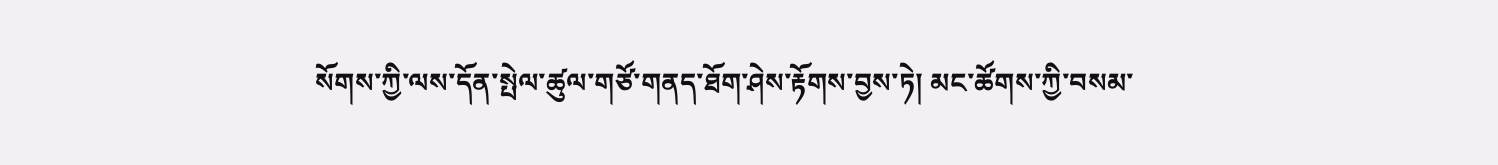སོགས་ཀྱི་ལས་དོན་སྤེལ་ཚུལ་གཙོ་གནད་ཐོག་ཤེས་རྟོགས་བྱས་ཏེ། མང་ཚོགས་ཀྱི་བསམ་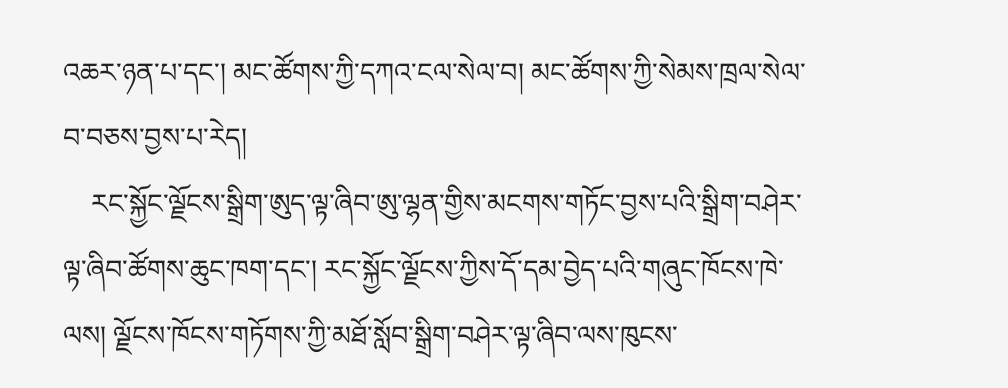འཆར་ཉན་པ་དང་། མང་ཚོགས་ཀྱི་དཀའ་ངལ་སེལ་བ། མང་ཚོགས་ཀྱི་སེམས་ཁྲལ་སེལ་བ་བཅས་བྱས་པ་རེད།
    རང་སྐྱོང་ལྗོངས་སྒྲིག་ཨུད་ལྟ་ཞིབ་ཨུ་ལྷན་གྱིས་མངགས་གཏོང་བྱས་པའི་སྒྲིག་བཤེར་ལྟ་ཞིབ་ཚོགས་ཆུང་ཁག་དང་། རང་སྐྱོང་ལྗོངས་ཀྱིས་དོ་དམ་བྱེད་པའི་གཞུང་ཁོངས་ཁེ་ལས། ལྗོངས་ཁོངས་གཏོགས་ཀྱི་མཐོ་སློབ་སྒྲིག་བཤེར་ལྟ་ཞིབ་ལས་ཁུངས་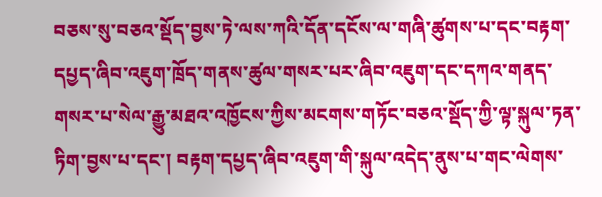བཅས་སུ་བཅའ་སྡོད་བྱས་ཏེ་ལས་ཀའི་དོན་དངོས་ལ་གཞི་ཚུགས་པ་དང་བརྟག་དཔྱད་ཞིབ་འཇུག་ཁྲོད་གནས་ཚུལ་གསར་པར་ཞིབ་འཇུག་དང་དཀའ་གནད་གསར་པ་སེལ་རྒྱུ་མཐའ་འཁྱོངས་ཀྱིས་མངགས་གཏོང་བཅའ་སྡོད་ཀྱི་ལྟ་སྐུལ་ཏན་ཏིག་བྱས་པ་དང་། བརྟག་དཔྱད་ཞིབ་འཇུག་གི་སྐུལ་འདེད་ནུས་པ་གང་ལེགས་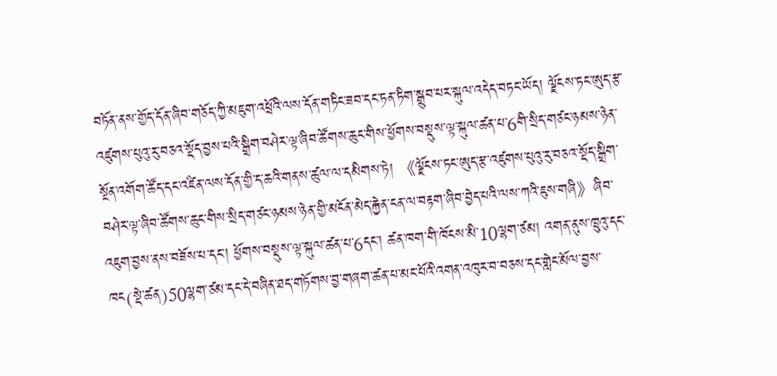བཏོན་ནས་གྱོད་དོན་ཞིབ་གཅོད་ཀྱི་མཇུག་འཕྲོའི་ལས་དོན་གཏིང་ཟབ་དང་ཏན་ཏིག་སྒྲུབ་པར་སྐུལ་འདེད་བཏང་ཡོད། ལྗོངས་ཏང་ཨུད་རྩ་འཛུགས་པུའུ་རུ་བཅའ་སྡོད་བྱས་པའི་སྒྲིག་བཤེར་ལྟ་ཞིབ་ཚོགས་ཆུང་གིས་ཕྱོགས་བསྡུས་ལྟ་སྐུལ་ཚན་པ་6གི་སྲིད་གཙང་ཉམས་ཉེན་སྔོན་འགོག་ཚོད་དང་འཛིན་ལས་དོན་གྱི་ད་ཆའི་གནས་ཚུལ་ལ་དམིགས་ཏེ། 《ལྗོངས་ཏང་ཨུད་རྩ་འཛུགས་པུའུ་རུ་བཅའ་སྡོད་སྒྲིག་བཤེར་ལྟ་ཞིབ་ཚོགས་ཆུང་གིས་སྲིད་གཙང་ཉམས་ཉེན་གྱི་མངོན་མེད་རྐྱེན་ངན་ལ་བརྟག་ཞིབ་བྱེད་པའི་ལས་ཀའི་ཇུས་གཞི》ཞིབ་འཇུག་བྱས་ནས་བཟོས་པ་དང་། ཕྱོགས་བསྡུས་ལྟ་སྐུལ་ཚན་པ་6དང་། ཚན་ཁག་གི་ཁོངས་མི་10ལྷག་ཙམ། འགན་ནུས་ཁྲུའུ་དང་ཁང(སྡེ་ཚན)50ལྷག་ཙམ་དང་དེ་བཞིན་ཐད་གཏོགས་བྱ་གཞག་ཚན་པ་མང་པོའི་འགན་འཁུར་བ་བཅས་དང་གླེང་མོལ་བྱས་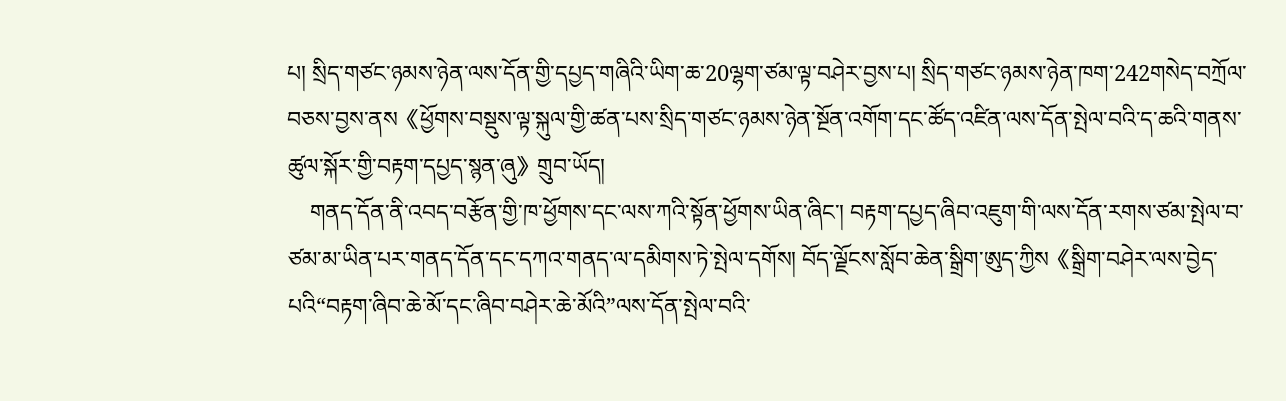པ། སྲིད་གཙང་ཉམས་ཉེན་ལས་དོན་གྱི་དཔྱད་གཞིའི་ཡིག་ཆ་20ལྷག་ཙམ་ལྟ་བཤེར་བྱས་པ། སྲིད་གཙང་ཉམས་ཉེན་ཁག་242གསེད་བཀྲོལ་བཅས་བྱས་ནས《ཕྱོགས་བསྡུས་ལྟ་སྐུལ་གྱི་ཚན་པས་སྲིད་གཙང་ཉམས་ཉེན་སྔོན་འགོག་དང་ཚོད་འཛིན་ལས་དོན་སྤེལ་བའི་ད་ཆའི་གནས་ཚུལ་སྐོར་གྱི་བརྟག་དཔྱད་སྙན་ཞུ》གྲུབ་ཡོད།
    གནད་དོན་ནི་འབད་བརྩོན་གྱི་ཁ་ཕྱོགས་དང་ལས་ཀའི་སྟོན་ཕྱོགས་ཡིན་ཞིང་། བརྟག་དཔྱད་ཞིབ་འཇུག་གི་ལས་དོན་རགས་ཙམ་སྤེལ་བ་ཙམ་མ་ཡིན་པར་གནད་དོན་དང་དཀའ་གནད་ལ་དམིགས་ཏེ་སྤེལ་དགོས། བོད་ལྗོངས་སློབ་ཆེན་སྒྲིག་ཨུད་ཀྱིས《སྒྲིག་བཤེར་ལས་བྱེད་པའི“བརྟག་ཞིབ་ཆེ་མོ་དང་ཞིབ་བཤེར་ཆེ་མོའི”ལས་དོན་སྤེལ་བའི་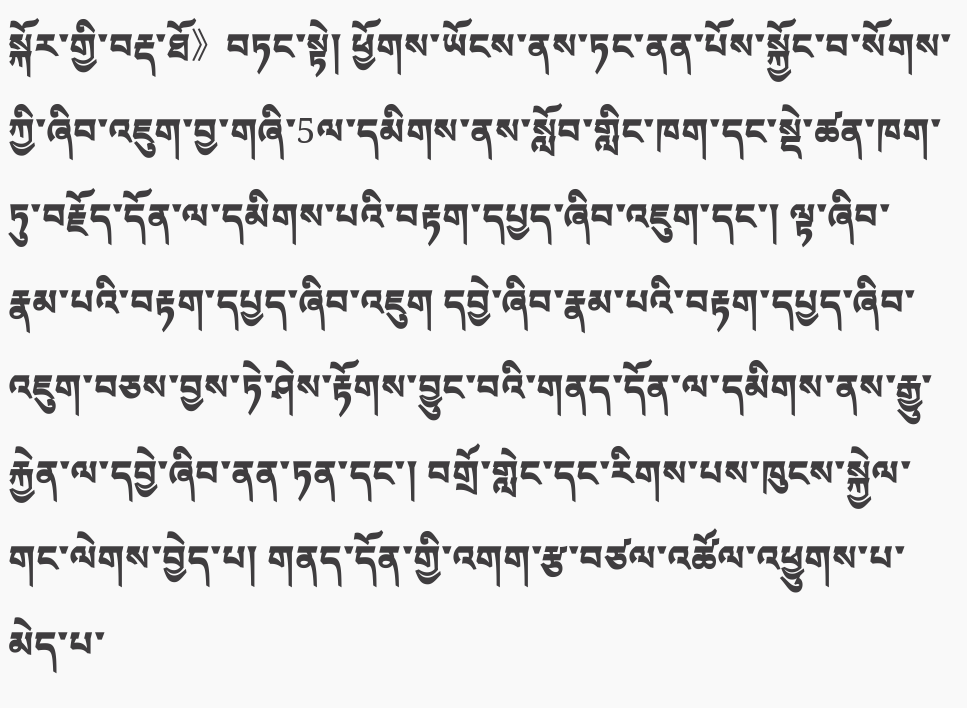སྐོར་གྱི་བརྡ་ཐོ》བཏང་སྟེ། ཕྱོགས་ཡོངས་ནས་ཏང་ནན་པོས་སྐྱོང་བ་སོགས་ཀྱི་ཞིབ་འཇུག་བྱ་གཞི་5ལ་དམིགས་ནས་སློབ་གླིང་ཁག་དང་སྡེ་ཚན་ཁག་ཏུ་བརྗོད་དོན་ལ་དམིགས་པའི་བརྟག་དཔྱད་ཞིབ་འཇུག་དང་། ལྟ་ཞིབ་རྣམ་པའི་བརྟག་དཔྱད་ཞིབ་འཇུག དབྱེ་ཞིབ་རྣམ་པའི་བརྟག་དཔྱད་ཞིབ་འཇུག་བཅས་བྱས་ཏེ་ཤེས་རྟོགས་བྱུང་བའི་གནད་དོན་ལ་དམིགས་ནས་རྒྱུ་རྐྱེན་ལ་དབྱེ་ཞིབ་ནན་ཏན་དང་། བགྲོ་གླེང་དང་རིགས་པས་ཁུངས་སྐྱེལ་གང་ལེགས་བྱེད་པ། གནད་དོན་གྱི་འགག་རྩ་བཙལ་འཚོལ་འཕྱུགས་པ་མེད་པ་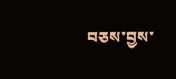བཅས་བྱས་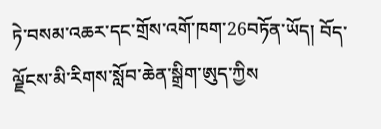ཏེ་བསམ་འཆར་དང་གྲོས་འགོ་ཁག་26བཏོན་ཡོད། བོད་ལྗོངས་མི་རིགས་སློབ་ཆེན་སྒྲིག་ཨུད་ཀྱིས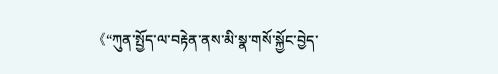《“ཀུན་སྤྱོད་ལ་བརྟེན་ནས་མི་སྣ་གསོ་སྐྱོང་བྱེད་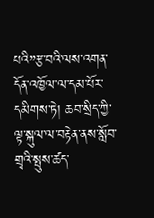པའི”རྩ་བའི་ལས་འགན་དོན་འཁྱོལ་ལ་དམ་པོར་དམིགས་ཏེ། ཆབ་སྲིད་ཀྱི་ལྟ་སྐུལ་ལ་བརྟེན་ནས་སློབ་གྲྭའི་སྤུས་ཚད་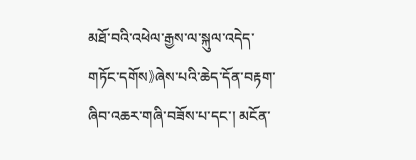མཐོ་བའི་འཕེལ་རྒྱས་ལ་སྐུལ་འདེད་གཏོང་དགོས》ཞེས་པའི་ཆེད་དོན་བརྟག་ཞིབ་འཆར་གཞི་བཟོས་པ་དང་། མངོན་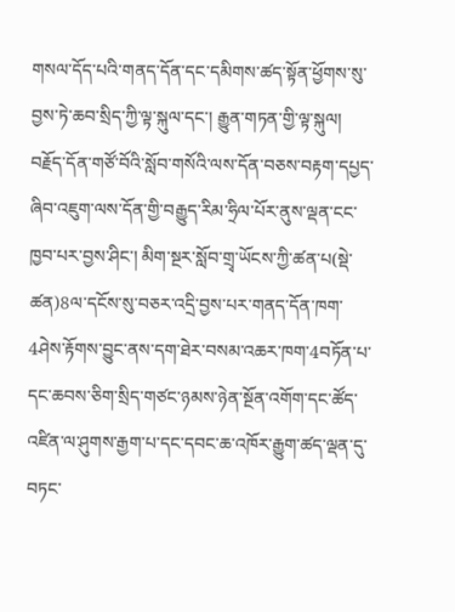གསལ་དོད་པའི་གནད་དོན་དང་དམིགས་ཚད་སྟོན་ཕྱོགས་སུ་བྱས་ཏེ་ཆབ་སྲིད་ཀྱི་ལྟ་སྐུལ་དང་། རྒྱུན་གཏན་གྱི་ལྟ་སྐུལ། བརྗོད་དོན་གཙོ་བོའི་སློབ་གསོའི་ལས་དོན་བཅས་བརྟག་དཔྱད་ཞིབ་འཇུག་ལས་དོན་གྱི་བརྒྱུད་རིམ་ཧྲིལ་པོར་ནུས་ལྡན་ངང་ཁྱབ་པར་བྱས་ཤིང་། མིག་སྔར་སློབ་གྲྭ་ཡོངས་ཀྱི་ཚན་པ(སྡེ་ཚན)8ལ་དངོས་སུ་བཅར་འདྲི་བྱས་པར་གནད་དོན་ཁག་4ཤེས་རྟོགས་བྱུང་ནས་དག་ཐེར་བསམ་འཆར་ཁག་4བཏོན་པ་དང་ཆབས་ཅིག་སྲིད་གཙང་ཉམས་ཉེན་སྔོན་འགོག་དང་ཚོད་འཛིན་ལ་ཤུགས་རྒྱག་པ་དང་དབང་ཆ་འཁོར་རྒྱུག་ཚད་ལྡན་དུ་བཏང་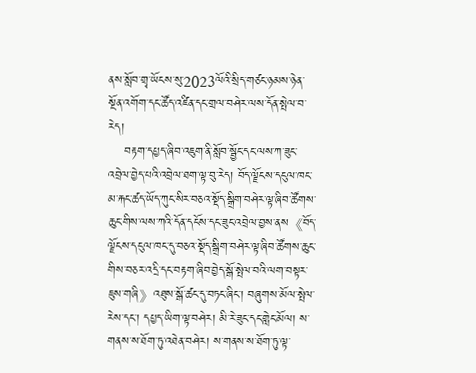ནས་སློབ་གྲྭ་ཡོངས་སུ་2023ལོའི་སྲིད་གཙང་ཉམས་ཉེན་སྔོན་འགོག་དང་ཚོད་འཛིན་དང་གྲལ་བཤེར་ལས་དོན་སྤེལ་བ་རེད།
    བརྟག་དཔྱད་ཞིབ་འཇུག་ནི་སློབ་སྦྱོང་དང་ལས་ཀ་ཟུང་འབྲེལ་བྱེད་པའི་འབྲེལ་ཐག་ལྟ་བུ་རེད། བོད་ལྗོངས་དངུལ་ཁང་མ་རྐང་ཚད་ཡོད་ཀུང་སིར་བཅའ་སྡོད་སྒྲིག་བཤེར་ལྟ་ཞིབ་ཚོགས་ཆུང་གིས་ལས་ཀའི་དོན་དངོས་དང་ཟུང་འབྲེལ་བྱས་ནས《བོད་ལྗོངས་དངུལ་ཁང་དུ་བཅའ་སྡོད་སྒྲིག་བཤེར་ལྟ་ཞིབ་ཚོགས་ཆུང་གིས་བཅར་འདྲི་དང་བརྟག་ཞིབ་བྱེད་སྒོ་སྤེལ་བའི་ལག་བསྟར་ཇུས་གཞི》འཐུས་སྒོ་ཚང་དུ་བཏང་ཞིང་། བཞུགས་མོལ་སྤེལ་རེས་དང་། དཔྱད་ཡིག་ལྟ་བཤེར། མི་རེ་ཟུང་དང་གླེང་མོལ། ས་གནས་ས་ཐོག་ཏུ་འཐེན་བཤེར། ས་གནས་ས་ཐོག་ཏུ་ལྟ་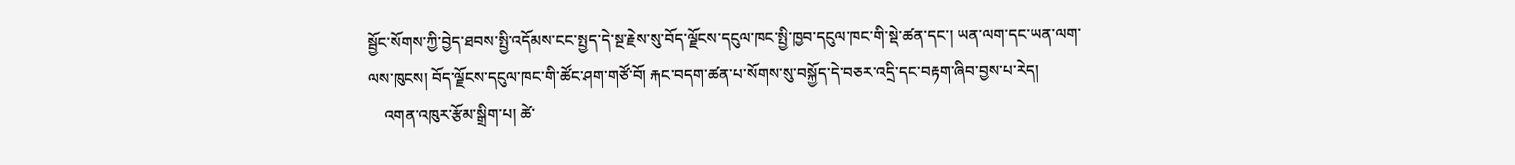སྦྱོང་སོགས་ཀྱི་བྱེད་ཐབས་སྤྱི་འདོམས་ངང་སྤྱད་དེ་སྔ་རྗེས་སུ་བོད་ལྗོངས་དངུལ་ཁང་སྤྱི་ཁྱབ་དངུལ་ཁང་གི་སྡེ་ཚན་དང་། ཡན་ལག་དང་ཡན་ལག་ལས་ཁུངས། བོད་ལྗོངས་དངུལ་ཁང་གི་ཚོང་ཤག་གཙོ་བོ། རྐང་བདག་ཚན་པ་སོགས་སུ་བསྐྱོད་དེ་བཅར་འདྲི་དང་བརྟག་ཞིབ་བྱས་པ་རེད།
    འགན་འཁུར་རྩོམ་སྒྲིག་པ། ཚེ་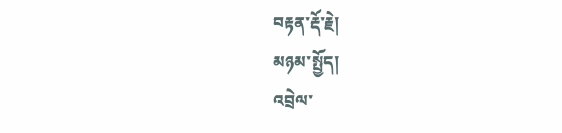བརྟན་རྡོ་རྗེ།
མཉམ་སྤྱོད།
འབྲེལ་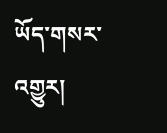ཡོད་གསར་འགྱུར།